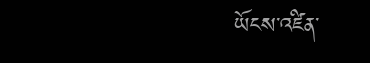ཡོངས་འཛིན་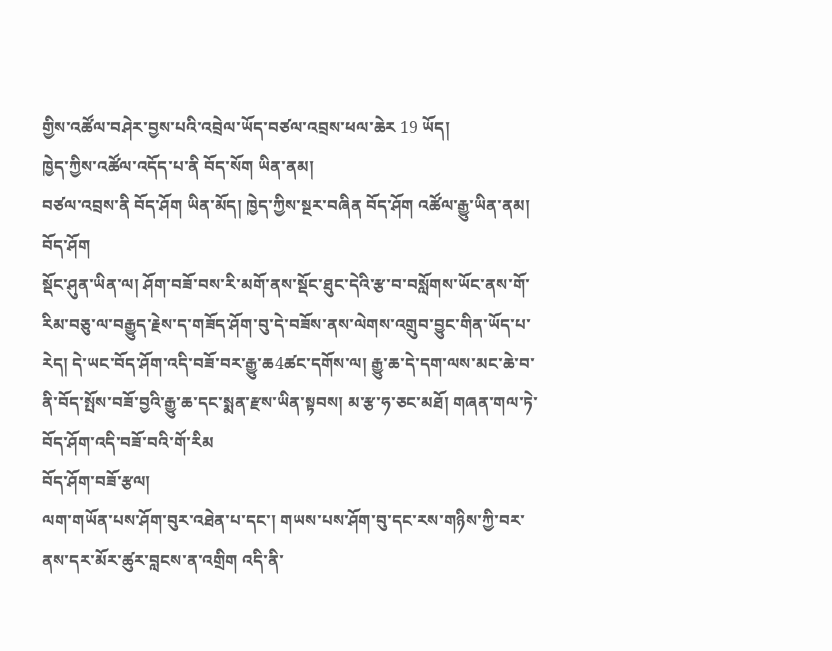གྱིས་འཚོལ་བཤེར་བྱས་པའི་འབྲེལ་ཡོད་བཙལ་འབྲས་ཕལ་ཆེར 19 ཡོད།
ཁྱེད་ཀྱིས་འཚོལ་འདོད་པ་ནི བོད་སོག ཡིན་ནམ།
བཙལ་འབྲས་ནི བོད་ཤོག ཡིན་མོད། ཁྱེད་ཀྱིས་སྔར་བཞིན བོད་ཤོག འཚོལ་རྒྱུ་ཡིན་ནམ།
བོད་ཤོག
སྡོང་ཤུན་ཡིན་ལ། ཤོག་བཟོ་བས་རི་མགོ་ནས་སྡོང་ཐུང་དེའི་རྩ་བ་བསློགས་ཡོང་ནས་གོ་རིམ་བཅུ་ལ་བརྒྱུད་རྗེས་ད་གཟོད་ཤོག་བུ་དེ་བཟོས་ནས་ལེགས་འགྲུབ་བྱུང་གིན་ཡོད་པ་རེད། དེ་ཡང་བོད་ཤོག་འདི་བཟོ་བར་རྒྱུ་ཆ4ཚང་དགོས་ལ། རྒྱུ་ཆ་དེ་དག་ལས་མང་ཆེ་བ་ནི་བོད་སྤོས་བཟོ་བྱའི་རྒྱུ་ཆ་དང་སྨན་རྫས་ཡིན་སྟབས། མ་རྩ་ཧ་ཅང་མཐོ། གཞན་གལ་ཏེ་བོད་ཤོག་འདི་བཟོ་བའི་གོ་རིམ
བོད་ཤོག་བཟོ་རྩལ།
ལག་གཡོན་པས་ཤོག་བུར་འཐེན་པ་དང་། གཡས་པས་ཤོག་བུ་དང་རས་གཉིས་ཀྱི་བར་ནས་དར་མོར་ཚུར་བླངས་ན་འགྲིག འདི་ནི་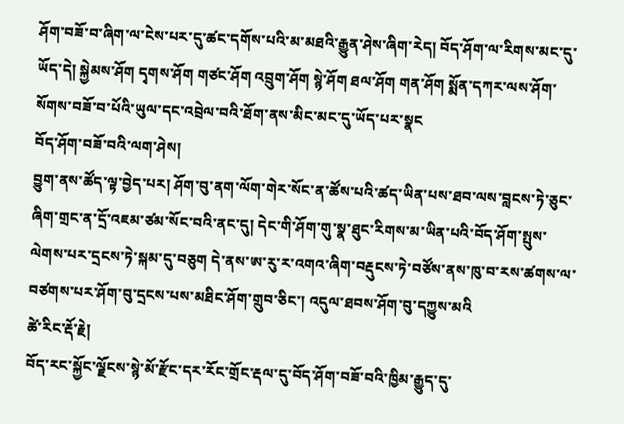ཤོག་བཟོ་བ་ཞིག་ལ་ངེས་པར་དུ་ཚང་དགོས་པའི་མ་མཐའི་རྒྱུན་ཤེས་ཞིག་རེད། བོད་ཤོག་ལ་རིགས་མང་དུ་ཡོད་དེ། སྐྱེམས་ཤོག དྭགས་ཤོག གཙང་ཤོག འབྲུག་ཤོག སྙེ་ཤོག ཐལ་ཤོག གན་ཤོག སྨོན་དཀར་ལས་ཤོག་སོགས་བཟོ་བ་པོའི་ཡུལ་དང་འབྲེལ་བའི་ཐོག་ནས་མིང་མང་དུ་ཡོད་པར་སྣང
བོད་ཤོག་བཟོ་བའི་ལག་ཤེས།
བྱུག་ནས་ཚོད་ལྟ་བྱེད་པར། ཤོག་བུ་ནག་ལོག་གེར་སོང་ན་ཚོས་པའི་ཚད་ཡིན་པས་ཐབ་ལས་བླངས་ཏེ་ཅུང་ཞིག་གྲང་ན་དྲོ་འཇམ་ཙམ་སོང་བའི་ནང་དུ། དེང་གི་ཤོག་གུ་སྣ་ཐུང་རིགས་མ་ཡིན་པའི་བོད་ཤོག་སྤུས་ལེགས་པར་དྲངས་ཏེ་སྐམ་དུ་བཅུག དེ་ནས་ཨ་རུ་ར་འགའ་ཞིག་བརྡུངས་ཏེ་བཙོས་ནས་ཁུ་བ་རས་ཚགས་ལ་བཙགས་པར་ཤོག་བུ་དྲངས་པས་མཐིང་ཤོག་གྲུབ་ཅིང་། འདུལ་ཐབས་ཤོག་བུ་དཀྱུས་མའི
ཚེ་རིང་རྡོ་རྗེ།
བོད་རང་སྐྱོང་ལྗོངས་སྙེ་མོ་རྫོང་དར་རོང་གྲོང་རྡལ་དུ་བོད་ཤོག་བཟོ་བའི་ཁྱིམ་རྒྱུད་དུ་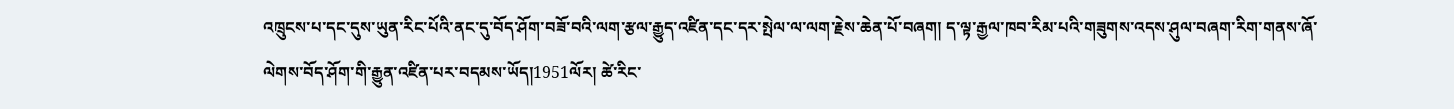འཁྲུངས་པ་དང་དུས་ཡུན་རིང་པོའི་ནང་དུ་བོད་ཤོག་བཟོ་བའི་ལག་རྩལ་རྒྱུད་འཛིན་དང་དར་སྤེལ་ལ་ལག་རྗེས་ཆེན་པོ་བཞག། ད་ལྟ་རྒྱལ་ཁབ་རིམ་པའི་གཟུགས་འདས་ཤུལ་བཞག་རིག་གནས་ཞོ་ལེགས་བོད་ཤོག་གི་རྒྱུན་འཛིན་པར་བདམས་ཡོད།1951ལོར། ཚེ་རིང་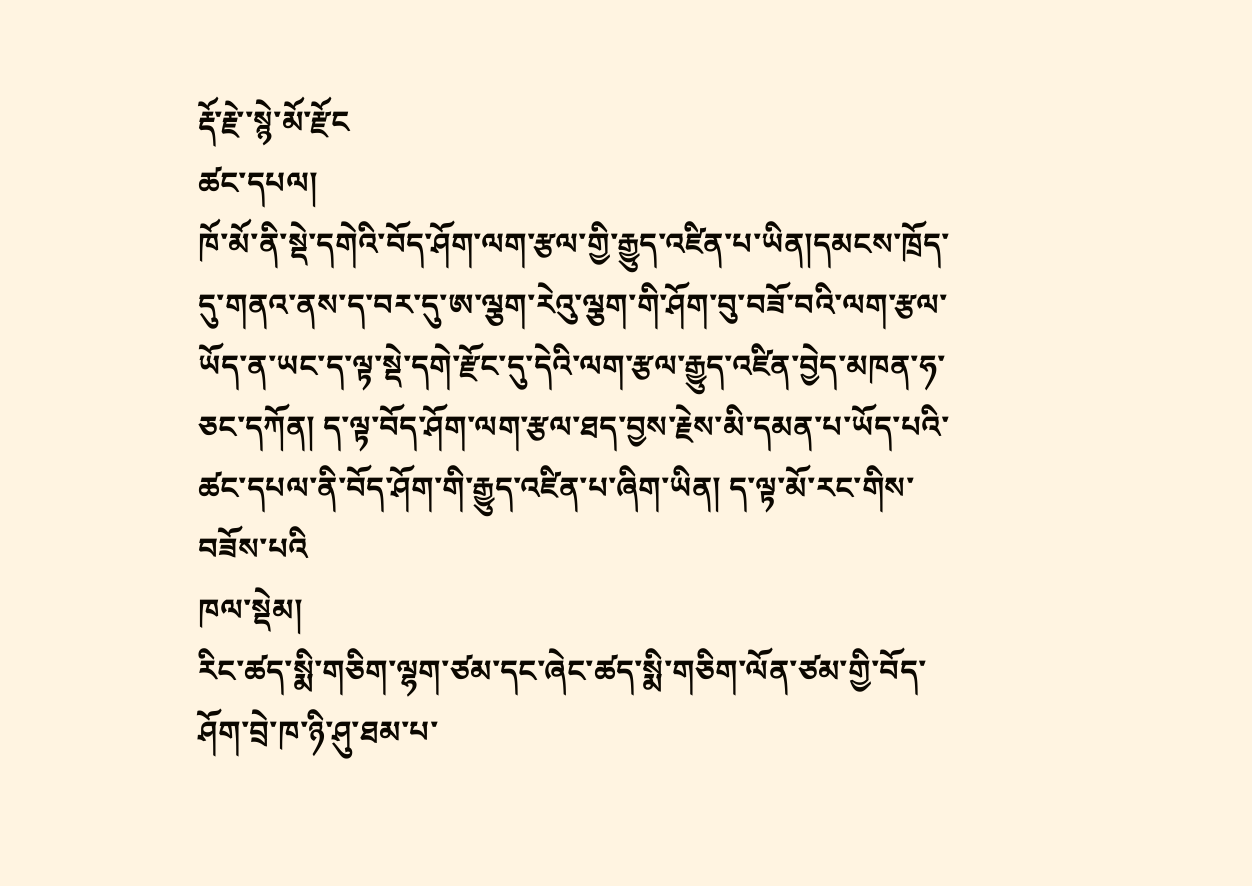རྡོ་རྗེ་་སྙེ་མོ་རྫོང
ཚང་དཔལ།
ཁོ་མོ་ནི་སྡེ་དགེའི་བོད་ཤོག་ལག་རྩལ་གྱི་རྒྱུད་འཛིན་པ་ཡིན།དམངས་ཁྲོད་དུ་གནའ་ནས་ད་བར་དུ་ཨ་ལྕག་རེའུ་ལྕག་གི་ཤོག་བུ་བཟོ་བའི་ལག་རྩལ་ཡོད་ན་ཡང་ད་ལྟ་སྡེ་དགེ་རྫོང་དུ་དེའི་ལག་རྩལ་རྒྱུད་འཛིན་བྱེད་མཁན་ཧ་ཅང་དཀོན། ད་ལྟ་བོད་ཤོག་ལག་རྩལ་ཐད་བྱས་རྗེས་མི་དམན་པ་ཡོད་པའི་ཚང་དཔལ་ནི་བོད་ཤོག་གི་རྒྱུད་འཛིན་པ་ཞིག་ཡིན། ད་ལྟ་མོ་རང་གིས་བཟོས་པའི
ཁལ་སྡེམ།
རིང་ཚད་སྨི་གཅིག་ལྷག་ཙམ་དང་ཞེང་ཚད་སྨི་གཅིག་ལོན་ཙམ་གྱི་བོད་ཤོག་བྲེ་ཁ་ཉི་ཤུ་ཐམ་པ་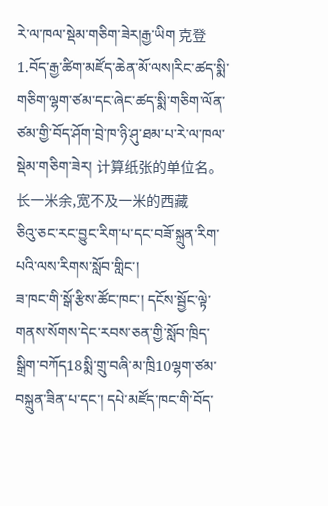རེ་ལ་ཁལ་སྡེམ་གཅིག་ཟེར།རྒྱ་ཡིག 克登 1.བོད་རྒྱ་ཚིག་མཛོད་ཆེན་མོ་ལས།རིང་ཚད་སྨི་གཅིག་ལྷག་ཙམ་དང་ཞེང་ཚད་སྨི་གཅིག་ལོན་ཙམ་གྱི་བོད་ཤོག་བྲེ་ཁ་ཉི་ཤུ་ཐམ་པ་རེ་ལ་ཁལ་སྡེམ་གཅིག་ཟེར། 计算纸张的单位名。长一米余,宽不及一米的西藏
ཅིའུ་ཅང་རང་བྱུང་རིག་པ་དང་བཟོ་སྐྲུན་རིག་པའི་ལས་རིགས་སློབ་གླིང་།
ཟ་ཁང་གི་སྒོ་རྩིས་ཚོང་ཁང་། དངོས་སྦྱོང་ལྟེ་གནས་སོགས་དེང་རབས་ཅན་གྱི་སློབ་ཁྲིད་སྒྲིག་བཀོད18སྨི་གྲུ་བཞི་མ་ཁྲི10ལྷག་ཙམ་བསྐྲུན་ཟིན་པ་དང་། དཔེ་མཛོད་ཁང་གི་བོད་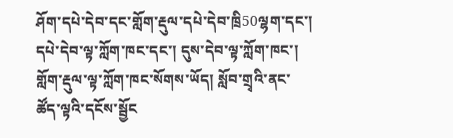ཤོག་དཔེ་དེབ་དང་གློག་རྡུལ་དཔེ་དེབ་ཁྲི50ལྷག་དང་། དཔེ་དེབ་ལྟ་ཀློག་ཁང་དང་། དུས་དེབ་ལྟ་ཀློག་ཁང་། གློག་རྡུལ་ལྟ་ཀློག་ཁང་སོགས་ཡོད། སློབ་གྲྭའི་ནང་ཚོད་ལྟའི་དངོས་སྦྱོང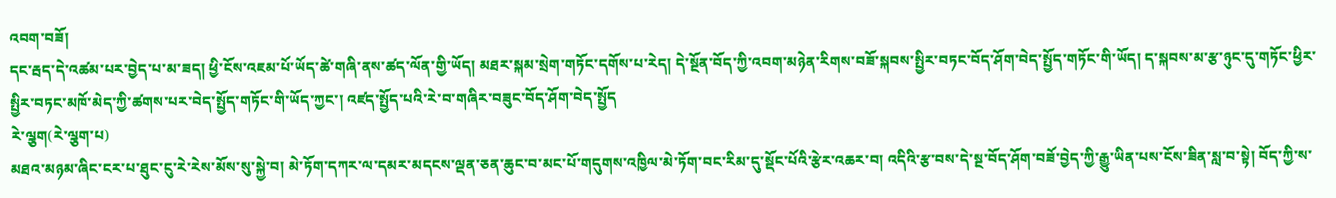འབག་བཟོ།
དང་རྦད་དེ་འཚམ་པར་བྱེད་པ་མ་ཟད། ཕྱི་ངོས་འཇམ་པོ་ཡོད་ཚེ་གཞི་ནས་ཚད་ལོན་གྱི་ཡོད། མཐར་སྐམ་སྲེག་གཏོང་དགོས་པ་རེད། དེ་སྔོན་བོད་ཀྱི་འབག་མཉེན་རིགས་བཟོ་སྐབས་སྤྱིར་བཏང་བོད་ཤོག་བེད་སྤྱོད་གཏོང་གི་ཡོད། ད་སྐབས་མ་རྩ་ཉུང་དུ་གཏོང་ཕྱིར་སྤྱིར་བཏང་མཁོ་མེད་ཀྱི་ཚགས་པར་བེད་སྤྱོད་གཏོང་གི་ཡོད་ཀྱང་། འཛད་སྤྱོད་པའི་རེ་བ་གཞིར་བཟུང་བོད་ཤོག་བེད་སྤྱོད
རེ་ལྕག(རེ་ལྕག་པ)
མཐའ་མཉམ་ཞིང་ངར་པ་ཐུང་ངུ་རེ་རེས་མོས་སུ་སྐྱེ་བ། མེ་ཏོག་དཀར་ལ་དམར་མདངས་ལྡན་ཅན་ཆུང་བ་མང་པོ་གདུགས་འཁྱིལ་མེ་ཏོག་བང་རིམ་དུ་སྡོང་པོའི་རྩེར་འཆར་བ། འདིའི་རྩ་བས་དེ་སྔ་བོད་ཤོག་བཟོ་བྱེད་ཀྱི་རྒྱུ་ཡིན་པས་ངོས་ཟིན་སླ་བ་སྟེ། བོད་ཀྱི་ས་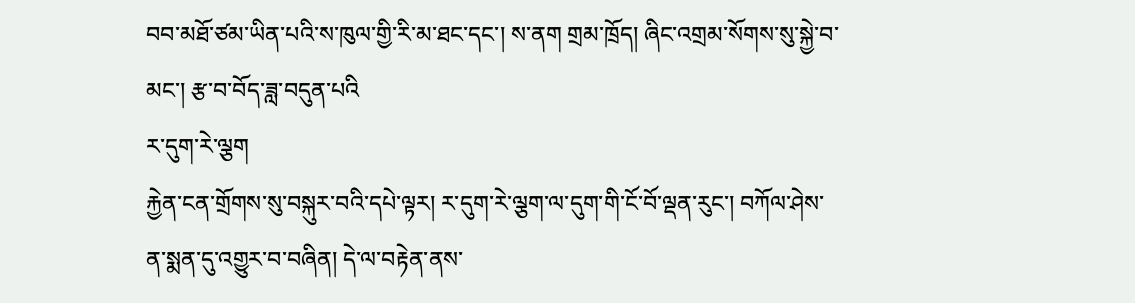བབ་མཐོ་ཙམ་ཡིན་པའི་ས་ཁུལ་གྱི་རི་མ་ཐང་དང་། ས་ནག གྲམ་ཁྲོད། ཞིང་འགྲམ་སོགས་སུ་སྐྱེ་བ་མང་། རྩ་བ་བོད་ཟླ་བདུན་པའི
ར་དུག་རེ་ལྕག
རྐྱེན་ངན་གྲོགས་སུ་བསྐུར་བའི་དཔེ་ལྟར། ར་དུག་རེ་ལྕག་ལ་དུག་གི་ངོ་བོ་ལྡན་རུང་། བཀོལ་ཤེས་ན་སྨན་དུ་འགྱུར་བ་བཞིན། དེ་ལ་བརྟེན་ནས་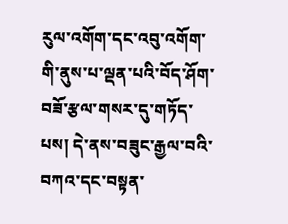རུལ་འགོག་དང་འབུ་འགོག་གི་ནུས་པ་ལྡན་པའི་བོད་ཤོག་བཟོ་རྩལ་གསར་དུ་གཏོད་པས། དེ་ནས་བཟུང་རྒྱལ་བའི་བཀའ་དང་བསྟན་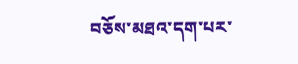བཅོས་མཐའ་དག་པར་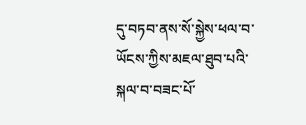དུ་བཏབ་ནས་སོ་སྐྱེས་ཕལ་བ་ཡོངས་ཀྱིས་མཇལ་ཐུབ་པའི་སྐལ་བ་བཟང་པོ་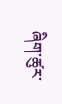ཞིག་ཚུར་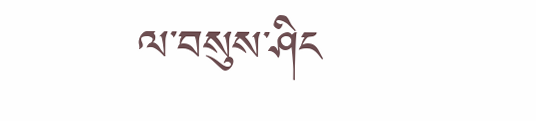ལ་བསུས་ཤིང